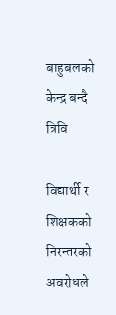बाहुबलको केन्द्र बन्दै त्रिवि

विद्यार्थी र शिक्षकको निरन्तरको अवरोधले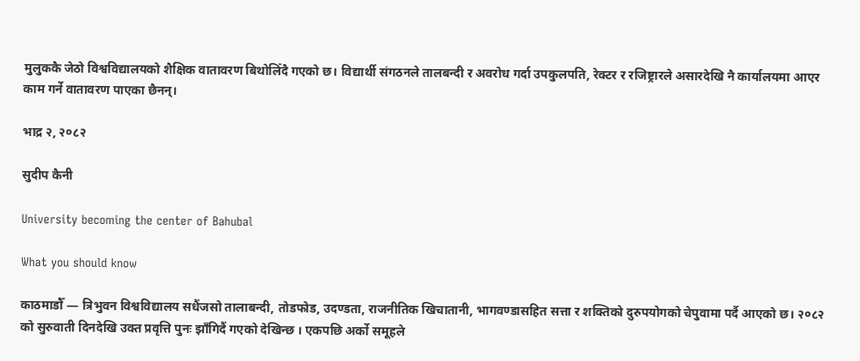मुलुककै जेठो विश्वविद्यालयको शैक्षिक वातावरण बिथोलिँदै गएको छ। विद्यार्थी संगठनले तालबन्दी र अवरोध गर्दा उपकुलपति, रेक्टर र रजिष्ट्रारले असारदेखि नै कार्यालयमा आएर काम गर्ने वातावरण पाएका छैनन्।

भाद्र २, २०८२

सुदीप कैनी

University becoming the center of Bahubal

What you should know

काठमाडौँ — त्रिभुवन विश्वविद्यालय सधैंजसो तालाबन्दी, तोडफोड, उदण्डता, राजनीतिक खिचातानी, भागवण्डासहित सत्ता र शक्तिको दुरुपयोगको चेपुवामा पर्दै आएको छ। २०८२ को सुरुवाती दिनदेखि उक्त प्रवृत्ति पुनः झाँगिदैं गएको देखिन्छ । एकपछि अर्को समूहले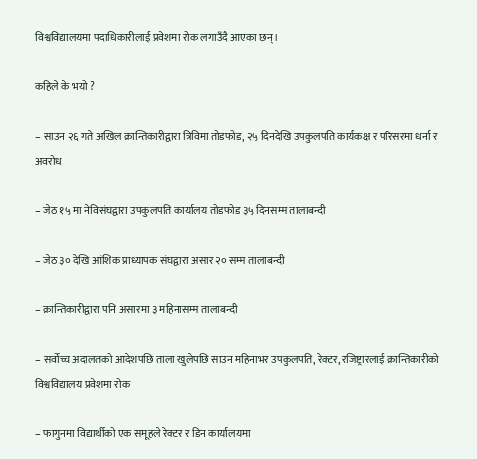विश्वविद्यालयमा पदाधिकारीलाई प्रवेशमा रोक लगाउँदै आएका छन्।

कहिले के भयो ?

– साउन २६ गते अखिल क्रान्तिकारीद्वारा त्रिविमा तोडफोड, २५ दिनदेखि उपकुलपति कार्यकक्ष र परिसरमा धर्ना र अवरोध

– जेठ १५ मा नेविसंघद्वारा उपकुलपति कार्यालय तोडफोड ३५ दिनसम्म तालाबन्दी

– जेठ ३० देखि आंशिक प्राध्यापक संघद्वारा असार २० सम्म तालाबन्दी

– क्रान्तिकारीद्वारा पनि असारमा ३ महिनासम्म तालाबन्दी

– सर्वोच्च अदालतको आदेशपछि ताला खुलेपछि साउन महिनाभर उपकुलपति, रेक्टर, रजिष्ट्रारलाई क्रान्तिकारीको विश्वविद्यालय प्रवेशमा रोक

– फागुनमा विद्यार्थीको एक समूहले रेक्टर र डिन कार्यालयमा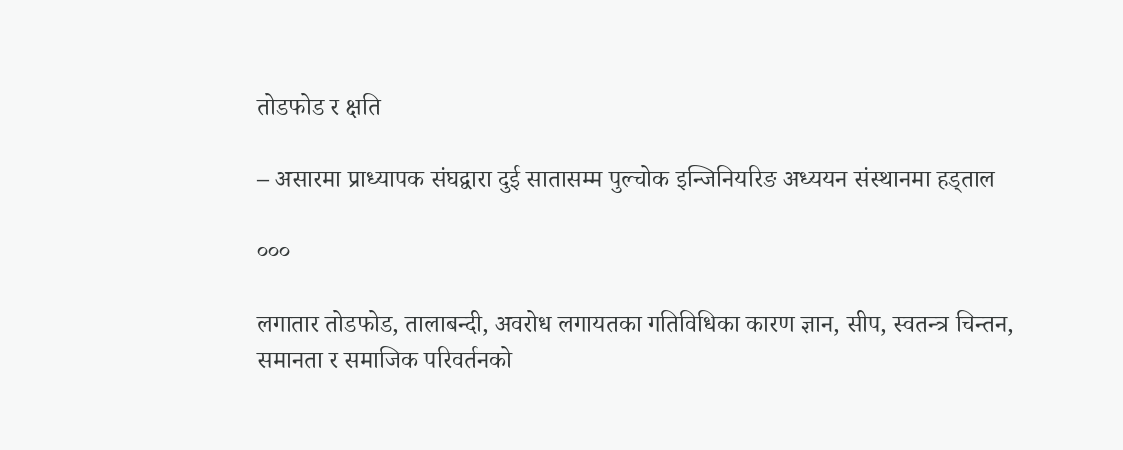तोडफोड र क्षति

– असारमा प्राध्यापक संघद्वारा दुई सातासम्म पुल्चोक इन्जिनियरिङ अध्ययन संस्थानमा हड्ताल

०००

लगातार तोडफोड, तालाबन्दी, अवरोध लगायतका गतिविधिका कारण ज्ञान, सीप, स्वतन्त्र चिन्तन, समानता र समाजिक परिवर्तनको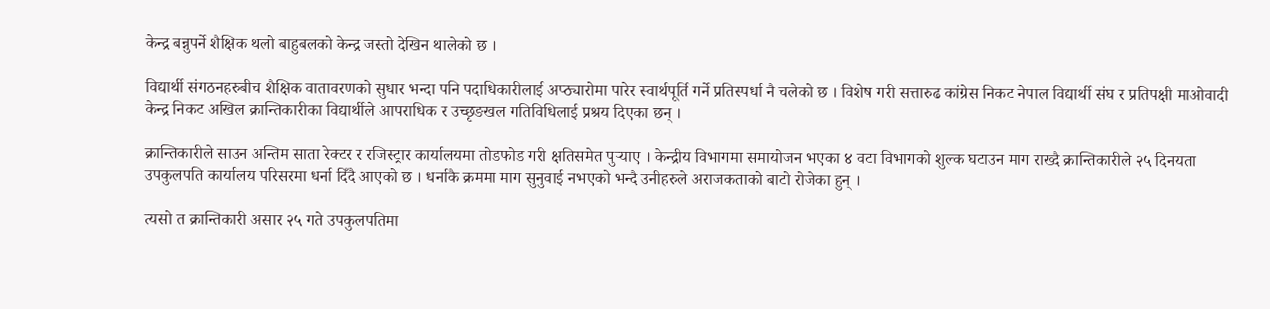केन्द्र बन्नुपर्ने शैक्षिक थलो बाहुबलको केन्द्र जस्तो देखिन थालेको छ ।

विद्यार्थी संगठनहरुबीच शैक्षिक वातावरणको सुधार भन्दा पनि पदाधिकारीलाई अप्ठ्यारोमा पारेर स्वार्थपूर्ति गर्ने प्रतिस्पर्धा नै चलेको छ । विशेष गरी सत्तारुढ कांग्रेस निकट नेपाल विद्यार्थी संघ र प्रतिपक्षी माओवादी केन्द्र निकट अखिल क्रान्तिकारीका विद्यार्थीले आपराधिक र उच्छृङखल गतिविधिलाई प्रश्रय दिएका छन् ।

क्रान्तिकारीले साउन अन्तिम साता रेक्टर र रजिस्ट्रार कार्यालयमा तोडफोड गरी क्षतिसमेत पुर्‍याए । केन्द्रीय विभागमा समायोजन भएका ४ वटा विभागको शुल्क घटाउन माग राख्दै क्रान्तिकारीले २५ दिनयता उपकुलपति कार्यालय परिसरमा धर्ना दिँदै आएको छ । धर्नाकै क्रममा माग सुनुवाई नभएको भन्दै उनीहरुले अराजकताको बाटो रोजेका हुन् ।

त्यसो त क्रान्तिकारी असार २५ गते उपकुलपतिमा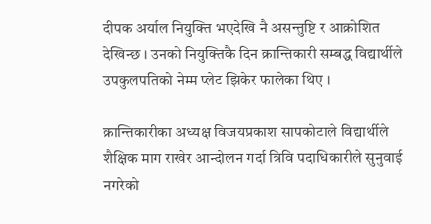दीपक अर्याल नियुक्ति भएदेखि नै असन्तुष्टि र आक्रोशित देखिन्छ । उनको नियुक्तिकै दिन क्रान्तिकारी सम्बद्ध विद्यार्थीले उपकुलपतिको नेम्म प्लेट झिकेर फालेका थिए ।

क्रान्तिकारीका अध्यक्ष विजयप्रकाश सापकोटाले विद्यार्थीले शैक्षिक माग राखेर आन्दोलन गर्दा त्रिवि पदाधिकारीले सुनुवाई नगरेको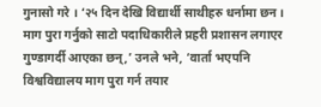गुनासो गरे । ‘२५ दिन देखि विद्यार्थी साथीहरु धर्नामा छन । माग पुरा गर्नुको साटो पदाधिकारीले प्रहरी प्रशासन लगाएर गुण्डागर्दी आएका छन्,’ उनले भने, ‘वार्ता भएपनि विश्वविद्यालय माग पुरा गर्न तयार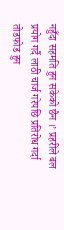नहुँदा सहमति हुन सकेको छैन ।’ प्रहरीले बल प्रयोग गर्दै लाठी चार्ज गरेपछि प्रतिरोध गर्दा तोडफोड हुन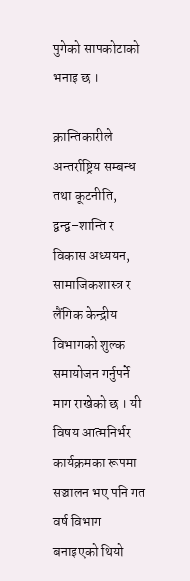पुगेको सापकोटाको भनाइ छ ।

क्रान्तिकारीले अन्तर्राष्ट्रिय सम्बन्ध तथा कूटनीति, द्वन्द्व–शान्ति र विकास अध्ययन, सामाजिकशास्त्र र लैंगिक केन्द्रीय विभागको शुल्क समायोजन गर्नुपर्ने माग राखेको छ । यी विषय आत्मनिर्भर कार्यक्रमका रूपमा सञ्चालन भए पनि गत वर्ष विभाग बनाइएको थियो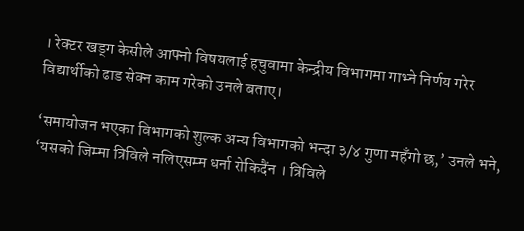। रेक्टर खड्ग केसीले आफ्नो विषयलाई हचुवामा केन्द्रीय विभागमा गाभ्ने निर्णय गरेर विद्यार्थीको ढाड सेक्न काम गरेको उनले बताए।

‘समायोजन भएका विभागको शुल्क अन्य विभागको भन्दा ३/४ गुणा महँगो छ,’ उनले भने, ‘यसको जिम्मा त्रिविले नलिएसम्म धर्ना रोकिदैंन । त्रिविले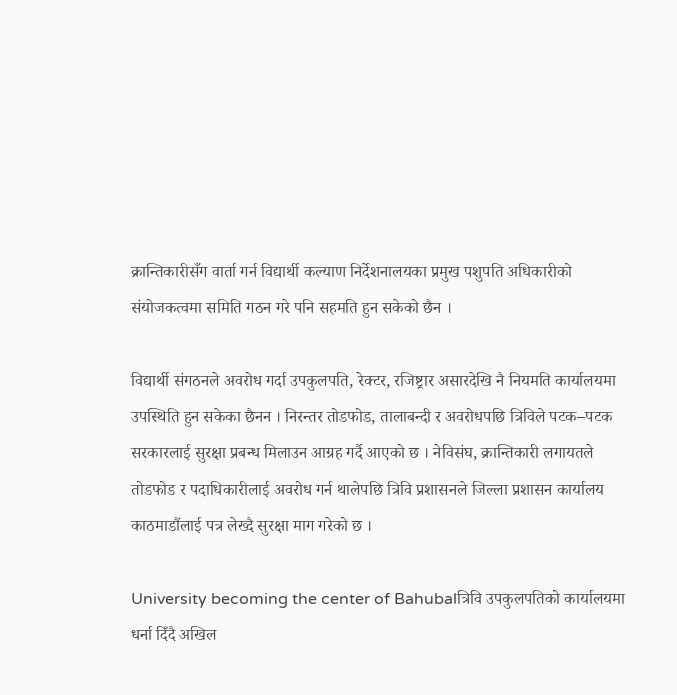क्रान्तिकारीसँग वार्ता गर्न विद्यार्थी कल्याण निर्देशनालयका प्रमुख पशुपति अधिकारीको संयोजकत्वमा समिति गठन गरे पनि सहमति हुन सकेको छैन ।

विद्यार्थी संगठनले अवरोध गर्दा उपकुलपति, रेक्टर, रजिष्ट्रार असारदेखि नै नियमति कार्यालयमा उपस्थिति हुन सकेका छैनन । निरन्तर तोडफोड, तालाबन्दी र अवरोधपछि त्रिविले पटक–पटक सरकारलाई सुरक्षा प्रबन्ध मिलाउन आग्रह गर्दै आएको छ । नेविसंघ, क्रान्तिकारी लगायतले तोडफोड र पदाधिकारीलाई अवरोध गर्न थालेपछि त्रिवि प्रशासनले जिल्ला प्रशासन कार्यालय काठमाडौंलाई पत्र लेख्दै सुरक्षा माग गरेको छ ।

University becoming the center of Bahubalत्रिवि उपकुलपतिको कार्यालयमा धर्ना दिँदै अखिल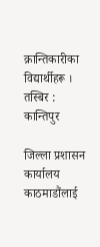क्रान्तिकारीका विद्यार्थीहरू । तस्बिर : कान्तिपुर

जिल्ला प्रशासन कार्यालय काठमाडौंलाई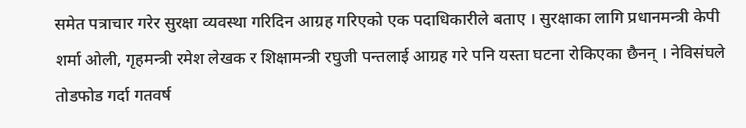समेत पत्राचार गरेर सुरक्षा व्यवस्था गरिदिन आग्रह गरिएको एक पदाधिकारीले बताए । सुरक्षाका लागि प्रधानमन्त्री केपी शर्मा ओली, गृहमन्त्री रमेश लेखक र शिक्षामन्त्री रघुजी पन्तलाई आग्रह गरे पनि यस्ता घटना रोकिएका छैनन् । नेविसंघले तोडफोड गर्दा गतवर्ष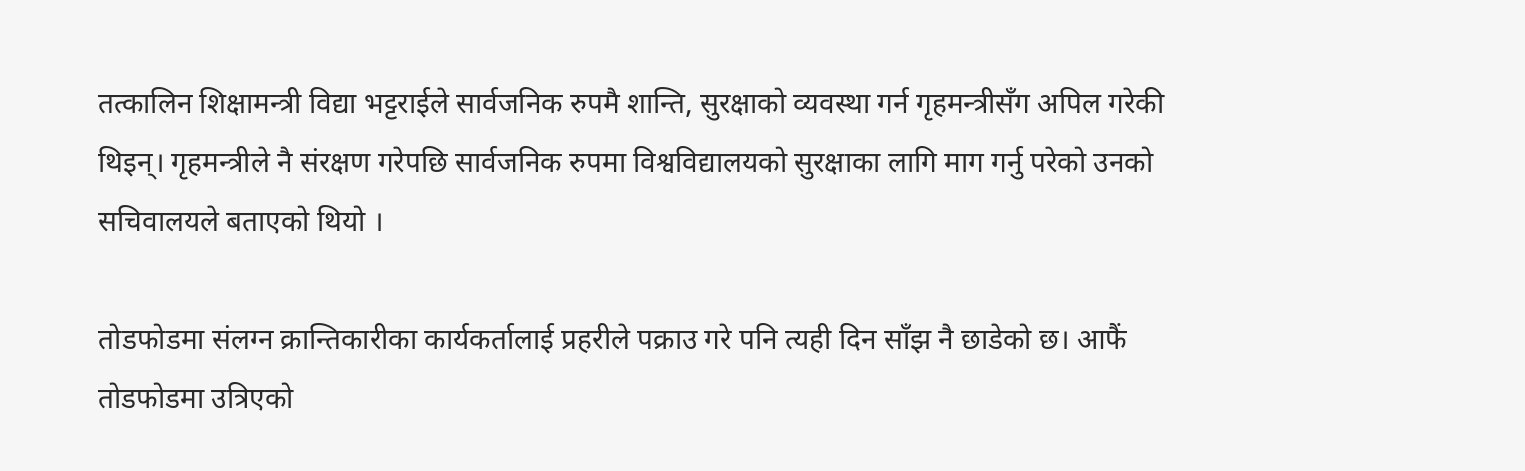तत्कालिन शिक्षामन्त्री विद्या भट्टराईले सार्वजनिक रुपमै शान्ति, सुरक्षाको व्यवस्था गर्न गृहमन्त्रीसँग अपिल गरेकी थिइन्। गृहमन्त्रीले नै संरक्षण गरेपछि सार्वजनिक रुपमा विश्वविद्यालयको सुरक्षाका लागि माग गर्नु परेको उनको सचिवालयले बताएको थियो ।

तोडफोडमा संलग्न क्रान्तिकारीका कार्यकर्तालाई प्रहरीले पक्राउ गरे पनि त्यही दिन साँझ नै छाडेको छ। आफैं तोडफोडमा उत्रिएको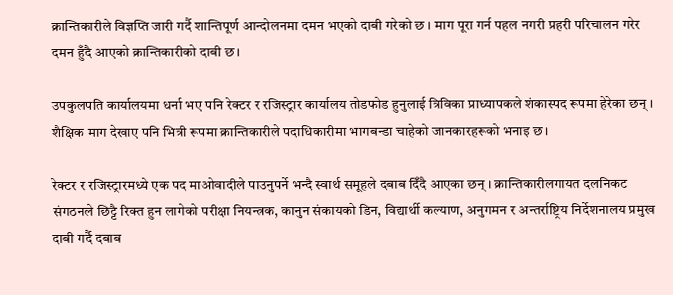क्रान्तिकारीले विज्ञप्ति जारी गर्दै शान्तिपूर्ण आन्दोलनमा दमन भएको दाबी गरेको छ । माग पूरा गर्न पहल नगरी प्रहरी परिचालन गरेर दमन हुँदै आएको क्रान्तिकारीको दाबी छ।

उपकुलपति कार्यालयमा धर्ना भए पनि रेक्टर र रजिस्ट्रार कार्यालय तोडफोड हुनुलाई त्रिविका प्राध्यापकले शंकास्पद रूपमा हेरेका छन् । शैक्षिक माग देखाए पनि भित्री रूपमा क्रान्तिकारीले पदाधिकारीमा भागबन्डा चाहेको जानकारहरूको भनाइ छ।

रेक्टर र रजिस्ट्रारमध्ये एक पद माओवादीले पाउनुपर्ने भन्दै स्वार्थ समूहले दबाब दिँदै आएका छन् । क्रान्तिकारीलगायत दलनिकट संगठनले छिट्टै रिक्त हुन लागेको परीक्षा नियन्त्रक, कानुन संकायको डिन, विद्यार्थी कल्याण, अनुगमन र अन्तर्राष्ट्रिय निर्देशनालय प्रमुख दाबी गर्दै दबाब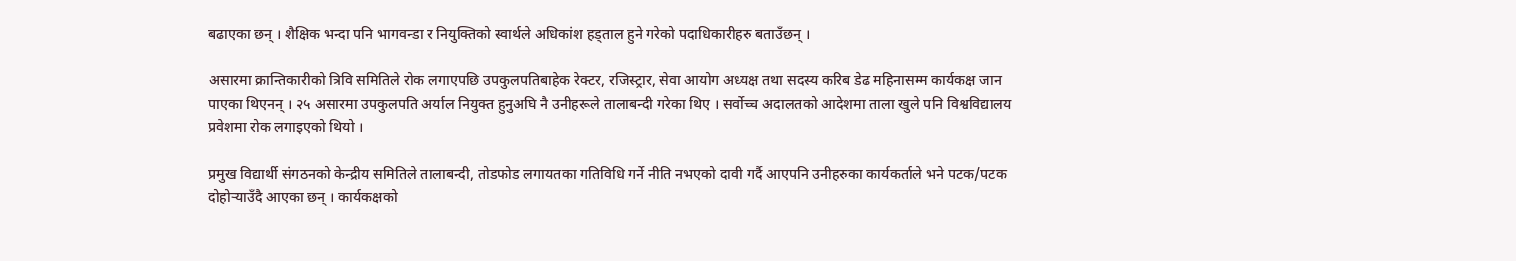बढाएका छन् । शैक्षिक भन्दा पनि भागवन्डा र नियुक्तिको स्वार्थले अधिकांश हड्ताल हुने गरेको पदाधिकारीहरु बताउँछन् ।

असारमा क्रान्तिकारीको त्रिवि समितिले रोक लगाएपछि उपकुलपतिबाहेक रेक्टर, रजिस्ट्रार, सेवा आयोग अध्यक्ष तथा सदस्य करिब डेढ महिनासम्म कार्यकक्ष जान पाएका थिएनन् । २५ असारमा उपकुलपति अर्याल नियुक्त हुनुअघि नै उनीहरूले तालाबन्दी गरेका थिए । सर्वोच्च अदालतको आदेशमा ताला खुले पनि विश्वविद्यालय प्रवेशमा रोक लगाइएको थियो ।

प्रमुख विद्यार्थी संगठनको केन्द्रीय समितिले तालाबन्दी, तोडफोड लगायतका गतिविधि गर्ने नीति नभएको दावी गर्दै आएपनि उनीहरुका कार्यकर्ताले भने पटक/पटक दोहोर्‍याउँदै आएका छन् । कार्यकक्षको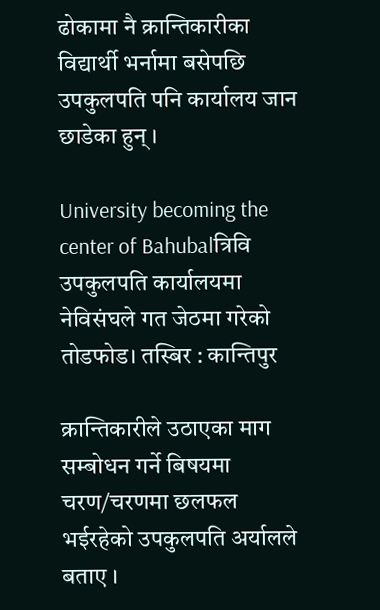ढोकामा नै क्रान्तिकारीका विद्यार्थी भर्नामा बसेपछि उपकुलपति पनि कार्यालय जान छाडेका हुन् ।

University becoming the center of Bahubalत्रिवि उपकुलपति कार्यालयमा नेविसंघले गत जेठमा गरेको तोडफोड। तस्बिर : कान्तिपुर

क्रान्तिकारीले उठाएका माग सम्बोधन गर्ने बिषयमा चरण/चरणमा छलफल भईरहेको उपकुलपति अर्यालले बताए ।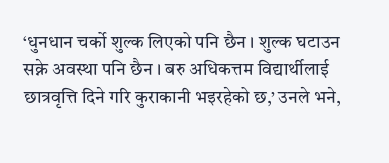‘धुनधान चर्को शुल्क लिएको पनि छैन । शुल्क घटाउन सक्ने अवस्था पनि छैन । बरु अधिकत्तम विद्यार्थीलाई छात्रवृत्ति दिने गरि कुराकानी भइरहेको छ,’ उनले भने,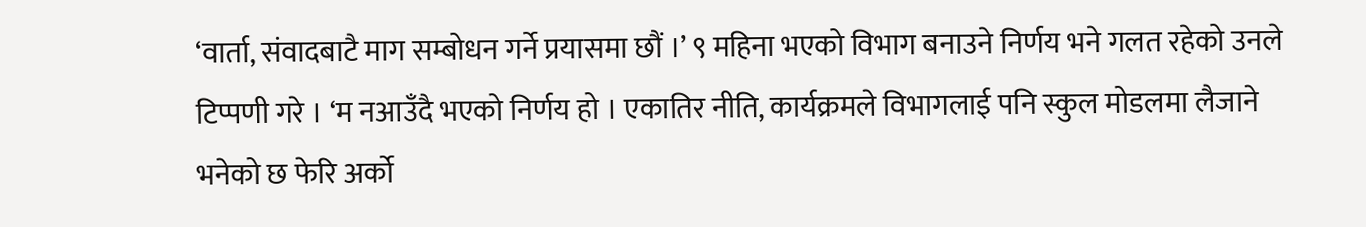‘वार्ता, संवादबाटै माग सम्बोधन गर्ने प्रयासमा छौं ।’ ९ महिना भएको विभाग बनाउने निर्णय भने गलत रहेको उनले टिप्पणी गरे । ‘म नआउँदै भएको निर्णय हो । एकातिर नीति, कार्यक्रमले विभागलाई पनि स्कुल मोडलमा लैजाने भनेको छ फेरि अर्को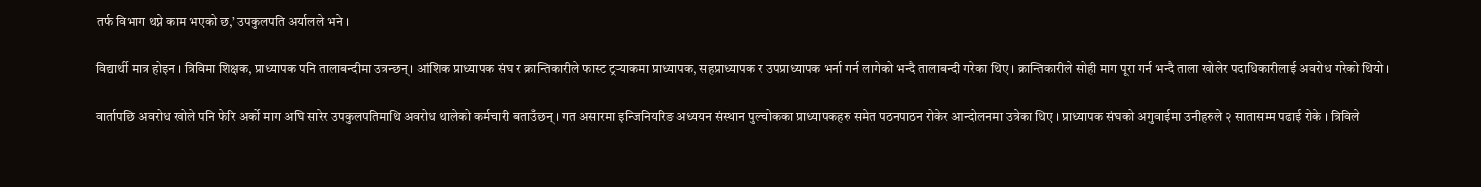तर्फ विभाग थप्ने काम भएको छ,’ उपकुलपति अर्यालले भने ।

विद्यार्थी मात्र होइन । त्रिविमा शिक्षक, प्राध्यापक पनि तालाबन्दीमा उत्रन्छन्। आंशिक प्राध्यापक संघ र क्रान्तिकारीले फास्ट ट्रर्‍याकमा प्राध्यापक, सहप्राध्यापक र उपप्राध्यापक भर्ना गर्न लागेको भन्दै तालाबन्दी गरेका थिए । क्रान्तिकारीले सोही माग पूरा गर्न भन्दै ताला खोलेर पदाधिकारीलाई अवरोध गरेको थियो ।

वार्तापछि अवरोध खोले पनि फेरि अर्को माग अघि सारेर उपकुलपतिमाथि अवरोध थालेको कर्मचारी बताउँछन् । गत असारमा इन्जिनियरिङ अध्ययन संस्थान पुल्चोकका प्राध्यापकहरु समेत पठनपाठन रोकेर आन्दोलनमा उत्रेका थिए । प्राध्यापक संघको अगुवाईमा उनीहरुले २ सातासम्म पढाई रोके । त्रिविले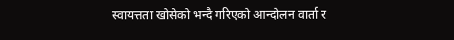स्वायत्तता खोसेको भन्दै गरिएको आन्दोलन वार्ता र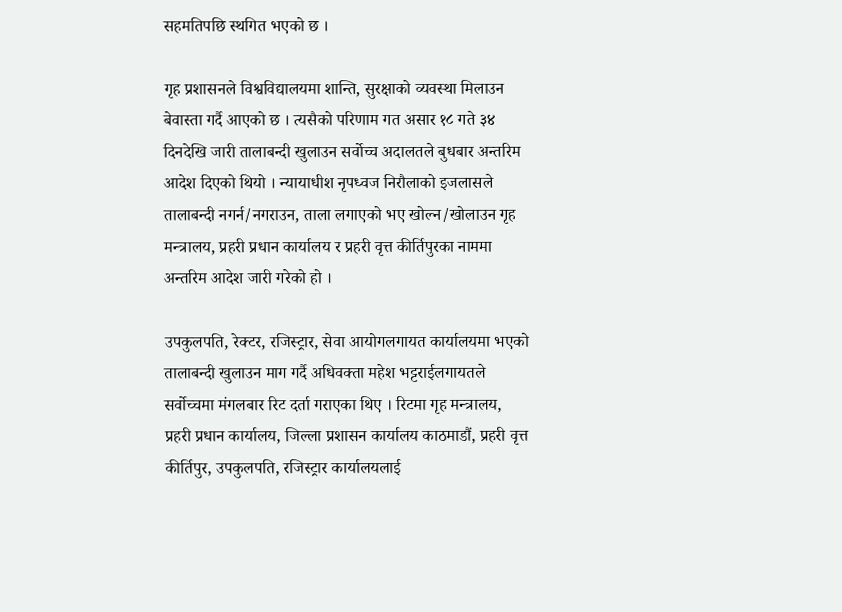सहमतिपछि स्थगित भएको छ ।

गृह प्रशासनले विश्वविद्यालयमा शान्ति, सुरक्षाको व्यवस्था मिलाउन बेवास्ता गर्दै आएको छ । त्यसैको परिणाम गत असार १८ गते ३४ दिनदेखि जारी तालाबन्दी खुलाउन सर्वोच्च अदालतले बुधबार अन्तरिम आदेश दिएको थियो । न्यायाधीश नृपध्वज निरौलाको इजलासले तालाबन्दी नगर्न/नगराउन, ताला लगाएको भए खोल्न/खोलाउन गृह मन्त्रालय, प्रहरी प्रधान कार्यालय र प्रहरी वृत्त कीर्तिपुरका नाममा अन्तरिम आदेश जारी गरेको हो ।

उपकुलपति, रेक्टर, रजिस्ट्रार, सेवा आयोगलगायत कार्यालयमा भएको तालाबन्दी खुलाउन माग गर्दै अधिवक्ता महेश भट्टराईलगायतले सर्वोच्चमा मंगलबार रिट दर्ता गराएका थिए । रिटमा गृह मन्त्रालय, प्रहरी प्रधान कार्यालय, जिल्ला प्रशासन कार्यालय काठमाडौं, प्रहरी वृत्त कीर्तिपुर, उपकुलपति, रजिस्ट्रार कार्यालयलाई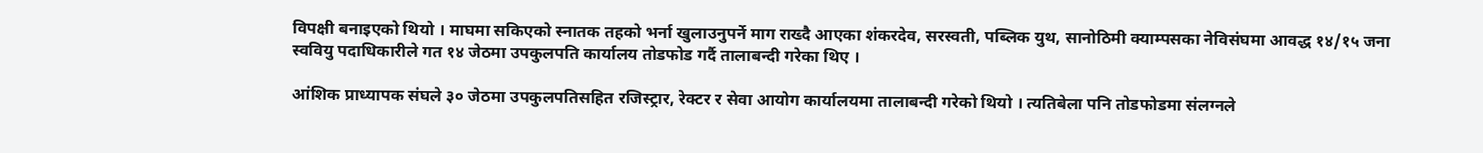विपक्षी बनाइएको थियो । माघमा सकिएको स्नातक तहको भर्ना खुलाउनुपर्ने माग राख्दै आएका शंकरदेव, सरस्वती, पब्लिक युथ, सानोठिमी क्याम्पसका नेविसंघमा आवद्ध १४/१५ जना स्ववियु पदाधिकारीले गत १४ जेठमा उपकुलपति कार्यालय तोडफोड गर्दै तालाबन्दी गरेका थिए ।

आंशिक प्राध्यापक संघले ३० जेठमा उपकुलपतिसहित रजिस्ट्रार, रेक्टर र सेवा आयोग कार्यालयमा तालाबन्दी गरेको थियो । त्यतिबेला पनि तोडफोडमा संलग्नले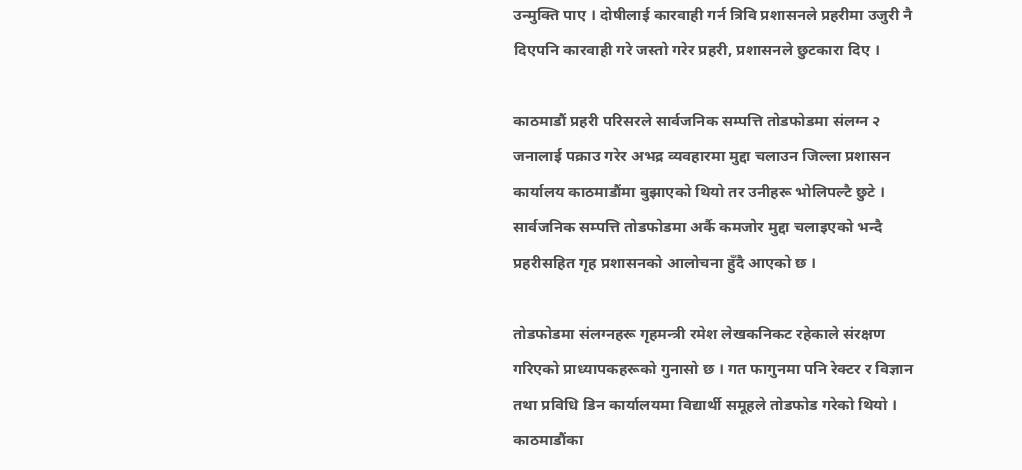उन्मुक्ति पाए । दोषीलाई कारवाही गर्न त्रिवि प्रशासनले प्रहरीमा उजुरी नै दिएपनि कारवाही गरे जस्तो गरेर प्रहरी, प्रशासनले छुटकारा दिए ।

काठमाडौं प्रहरी परिसरले सार्वजनिक सम्पत्ति तोडफोडमा संलग्न २ जनालाई पक्राउ गरेर अभद्र व्यवहारमा मुद्दा चलाउन जिल्ला प्रशासन कार्यालय काठमाडौंमा बुझाएको थियो तर उनीहरू भोलिपल्टै छुटे । सार्वजनिक सम्पत्ति तोडफोडमा अर्कै कमजोर मुद्दा चलाइएको भन्दै प्रहरीसहित गृह प्रशासनको आलोचना हुँदै आएको छ ।

तोडफोडमा संलग्नहरू गृहमन्त्री रमेश लेखकनिकट रहेकाले संरक्षण गरिएको प्राध्यापकहरूको गुनासो छ । गत फागुनमा पनि रेक्टर र विज्ञान तथा प्रविधि डिन कार्यालयमा विद्यार्थी समूहले तोडफोड गरेको थियो । काठमाडौंका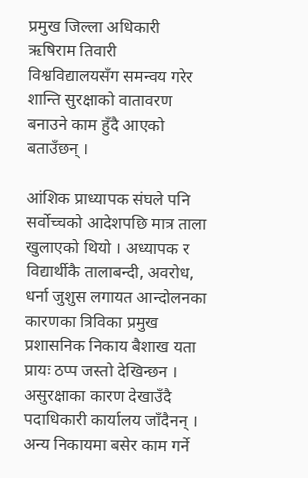प्रमुख जिल्ला अधिकारी ऋषिराम तिवारी विश्वविद्यालयसँग समन्वय गरेर शान्ति सुरक्षाको वातावरण बनाउने काम हुँदै आएको बताउँछन् ।

आंशिक प्राध्यापक संघले पनि सर्वोच्चको आदेशपछि मात्र ताला खुलाएको थियो । अध्यापक र विद्यार्थीकै तालाबन्दी, अवरोध, धर्ना जुशुस लगायत आन्दोलनका कारणका त्रिविका प्रमुख प्रशासनिक निकाय बैशाख यता प्रायः ठप्प जस्तो देखिन्छन । असुरक्षाका कारण देखाउँदै पदाधिकारी कार्यालय जाँदैनन् । अन्य निकायमा बसेर काम गर्ने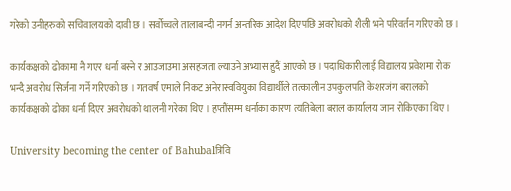गरेको उनीहरुको सचिवालयको दावी छ । सर्वोच्चले तालाबन्दी नगर्न अन्तरिक आदेश दिएपछि अवरोधको शैली भने परिवर्तन गरिएको छ ।

कार्यकक्षको ढोकामा नै गएर धर्ना बस्ने र आउजाउमा असहजता ल्याउने अभ्यास हुदैं आएको छ । पदाधिकारीलाई विद्यालय प्रवेशमा रोक भन्दै अवरोध सिर्जना गर्ने गरिएको छ । गतवर्ष एमाले निकट अनेरास्ववियुका विद्यार्थीले तत्कालीन उपकुलपति केशरजंग बरालको कार्यकक्षको ढोका धर्ना दिएर अवरोधको थालनी गरेका थिए । हप्तौंसम्म धर्नाका कारण त्यतिबेला बराल कार्यालय जान रोकिएका थिए ।

University becoming the center of Bahubalत्रिवि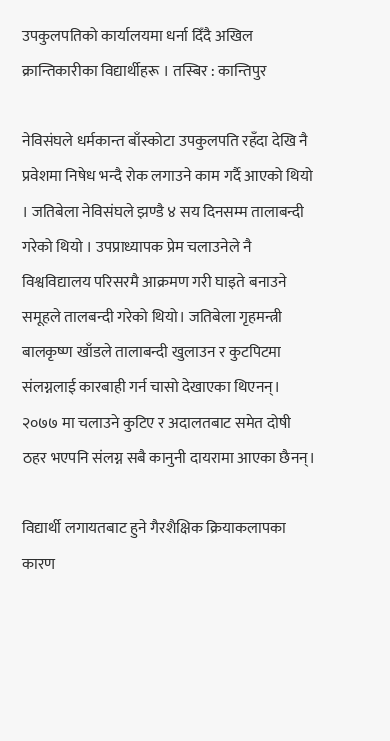उपकुलपतिको कार्यालयमा धर्ना दिँदै अखिल क्रान्तिकारीका विद्यार्थीहरू । तस्बिर : कान्तिपुर

नेविसंघले धर्मकान्त बाँस्कोटा उपकुलपति रहँदा देखि नै प्रवेशमा निषेध भन्दै रोक लगाउने काम गर्दै आएको थियो । जतिबेला नेविसंघले झण्डै ४ सय दिनसम्म तालाबन्दी गरेको थियो । उपप्राध्यापक प्रेम चलाउनेले नै विश्वविद्यालय परिसरमै आक्रमण गरी घाइते बनाउने समूहले तालबन्दी गरेको थियो। जतिबेला गृहमन्त्री बालकृष्ण खाँडले तालाबन्दी खुलाउन र कुटपिटमा संलग्नलाई कारबाही गर्न चासो देखाएका थिएनन्। २०७७ मा चलाउने कुटिए र अदालतबाट समेत दोषी ठहर भएपनि संलग्न सबै कानुनी दायरामा आएका छैनन्।

विद्यार्थी लगायतबाट हुने गैरशैक्षिक क्रियाकलापका कारण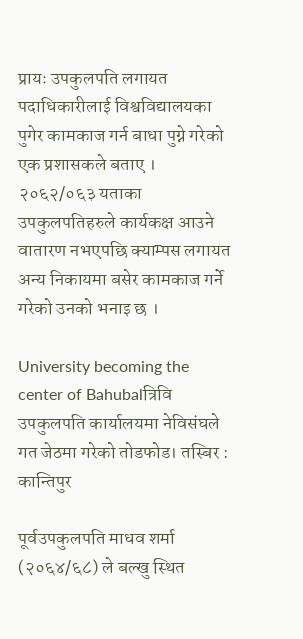प्रायः उपकुलपति लगायत पदाधिकारीलाई विश्वविद्यालयका पुगेर कामकाज गर्न बाधा पुग्ने गरेको एक प्रशासकले बताए । २०६२/०६३ यताका उपकुलपतिहरुले कार्यकक्ष आउने वातारण नभएपछि क्याम्पस लगायत अन्य निकायमा बसेर कामकाज गर्ने गरेको उनको भनाइ छ ।

University becoming the center of Bahubalत्रिवि उपकुलपति कार्यालयमा नेविसंघले गत जेठमा गरेको तोडफोड। तस्बिर : कान्तिपुर

पूर्वउपकुलपति माधव शर्मा (२०६४/६८) ले बल्खु स्थित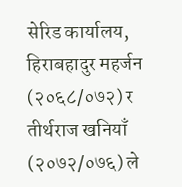सेरिड कार्यालय, हिराबहादुर महर्जन (२०६८/०७२) र तीर्थराज खनियाँ (२०७२/०७६) ले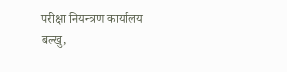परीक्षा नियन्त्रण कार्यालय बल्खु,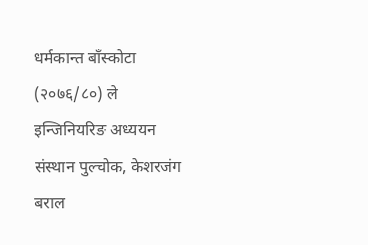धर्मकान्त बाँस्कोटा (२०७६/८०) ले इन्जिनियरिङ अध्ययन संस्थान पुल्चोक, केशरजंग बराल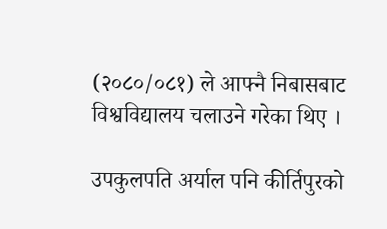(२०८०/०८१) ले आफ्नै निबासबाट विश्वविद्यालय चलाउने गरेका थिए ।

उपकुलपति अर्याल पनि कीर्तिपुरको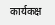कार्यकक्ष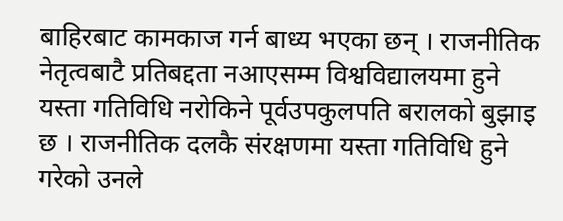बाहिरबाट कामकाज गर्न बाध्य भएका छन् । राजनीतिक नेतृत्वबाटै प्रतिबद्दता नआएसम्म विश्वविद्यालयमा हुने यस्ता गतिविधि नरोकिने पूर्वउपकुलपति बरालको बुझाइ छ । राजनीतिक दलकै संरक्षणमा यस्ता गतिविधि हुने गरेको उनले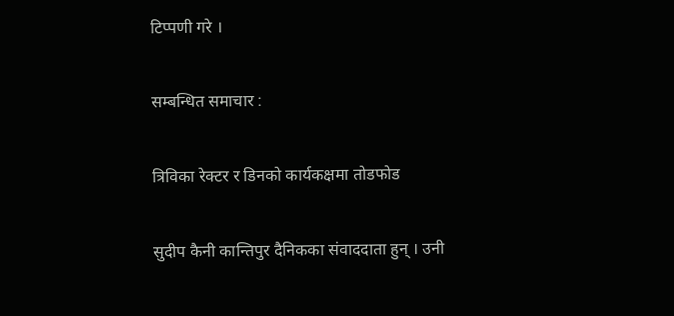टिप्पणी गरे ।

सम्बन्धित समाचार :

त्रिविका रेक्टर र डिनको कार्यकक्षमा तोडफोड

सुदीप कैनी कान्तिपुर दैनिकका संवाददाता हुन् । उनी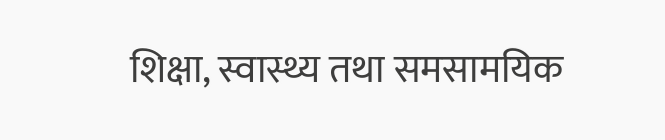शिक्षा, स्वास्थ्य तथा समसामयिक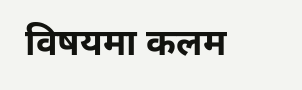विषयमा कलम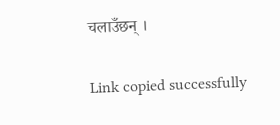चलाउँछन् ।

Link copied successfully